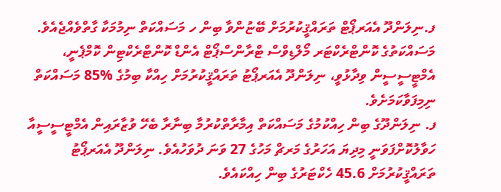ފ.ނިލަންދޫ އެއަރޕޯޓް ތަރައްޤީކުރުމަށް ބޭޏުންވާ ބިން ހ މަސައްކަތް ނިމުމަކާ ގާތްވެއްޖެއެވެ. މަސައްކަތުގެ ކޮންޓްރެކްޓަރ މޯލްޑިވްސް ޓްރާންސްޕޯޓް އެންޑް ކޮންޓްރެކްޓިން ކޮމްޕެނީ، އެމްޓީސީސީން ވިދާޅުވީ، ނިލަންދޫ އެއަރޕޯޓު ތަރައްޤީކުރުމަށް ހިއްކާ ބިމުގެ %85 މަސައްކަތް ނިމިފަވާކަމަށެވެ.
ފ. ނިލަންދޫގެ ބިން ހިއްކުމުގެ މަސައްކަތް އިމާރާތްކުރުމާ ބިނާރާ ބެހޭ ވުޒާރައިން އެމްޓީސީސީއާ ހަވާލުކޮށްފަވަނީ މިދިޔަ އަހަރުގެ މަރޗް މަހުގެ 27 ވަނަ ދުވަހުއެވެ. ނިލަންދޫ އެއަރޕޯޓު ތަރައްޤީކުރުމަށް 45.6 ހެކްޓަރުގެ ބިން ހިއްކައެވެ.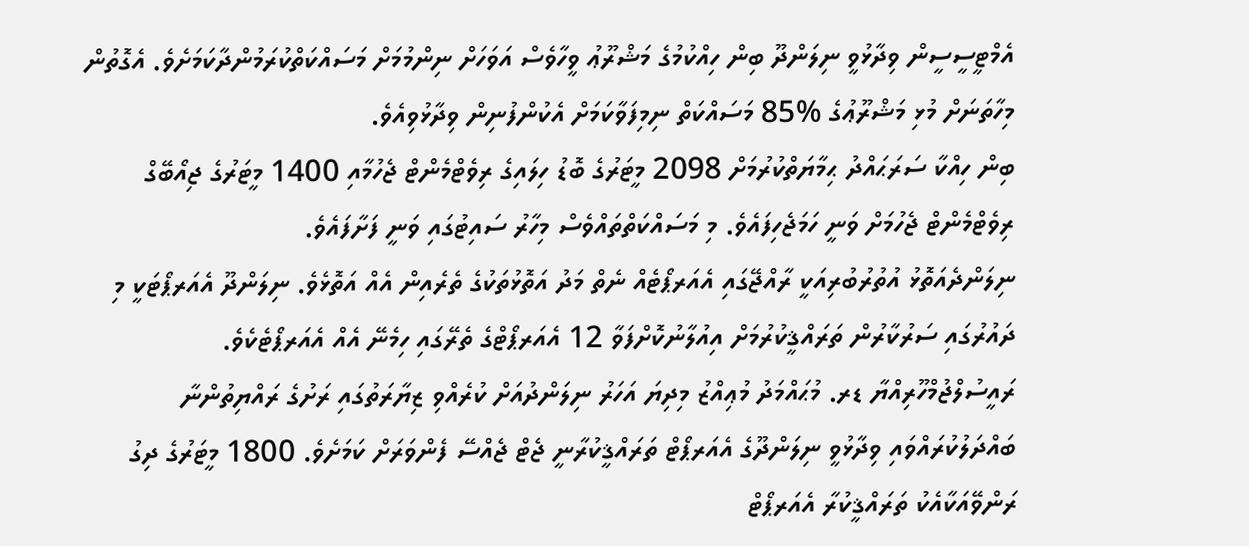އެމްޓީސީސީން ވިދާޅުވީ ނިލަންދޫ ބިން ހިއްކުމުގެ މަޝްރޫޢު ވީހާވެސް އަވަހަށް ނިންމުމަށް މަސައްކަތްކުރަމުންދާކަމަށެވެ. އެގޮތުން މިހާތަނަށް މުޅި މަޝްރޫޢުގެ %85 މަސައްކަތް ނިމިފަވާކަމަށް އެކުންފުނިން ވިދާޅުވިއެވެ.
ބިން ހިއްކާ ސަރަޙައްދު ޙިމާޔަތްކުރުމަށް 2098 މީޓަރުގެ ބޮޑު ހިލައިގެ ރިވެޓްމެންޓް ޖެހުމާއި 1400 މީޓަރުގެ ޖިއޯބޭގް ރިވެޓްމެންޓް ޖެހުމަށް ވަނީ ހަމަޖެހިފައެވެ. މި މަސައްކަތްތައްވެސް މިހާރު ސައިޓުގައި ވަނީ ފަށާފައެވެ.
ނިލަންދެއަތޮޅު އުތުރުބުރިއަކީ ރާއްޖޭގައި އެއަރޕޯޓެއް ނެތް މަދު އަތޮޅުތަކުގެ ތެރެއިން އެއް އަތޮޅެވެ. ނިލަންދޫ އެއަރޕޯޓަކީ މި ދައުރުގައި ސަރުކާރުން ތަރައްޤީކުރުމަށް އިއުލާނުކޮށްފަވާ 12 އެއަރޕޯޓްގެ ތެރޭގައި ހިމެނޭ އެއް އެއަރޕޯޓެކެވެ.
ރައީސުލްޖުމްހޫރިއްޔާ ޑރ. މުޙައްމަދު މުޢިއްޒު މިދިޔަ އަހަރު ނިލަންދުއަށް ކުރެއްވި ޒިޔާރަތުގައި ރަށުގެ ރައްޔިތުންނާ ބައްދަލުކުރައްވައި ވިދާޅުވީ ނިލަންދޫގެ އެއަރޕޯޓް ތަރައްޤީކުރާނީ ޖެޓް ޖެއްސޭ ފެންވަރަށް ކަމަށެވެ. 1800 މީޓަރުގެ ދިގު ރަންވޭއަކާއެކު ތަރައްޤީކުރާ އެއަރޕޯޓް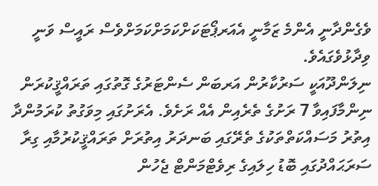ވެގެންދާނީ އެންމެ ޒަމާނީ އެއަރޕޯޓަކަށްކަމަށްކަމަށްވެސް ރައީސް ވަނީ ވިދާޅުވެގައެވެ.
ނިލަންދޫއަކީ ސަރުކާރުން އަރބަން ސެންޓަރުގެ ގޮތުގައި ތަރައްޤީކުރަން ނިންމާފައިވާ 7 ރަށުގެ ތެރެއިން އެއް ރަށެވެ. އެރަށުގައި މިވަގުތު ކުރަމުންދާ އިތުރު މަސައްކަތްތަކުގެ ތެރޭގައި ބަނދަރު އިތުރަށް ތަރައްޤީކުރުމާއި ގިރާ ސަރަޙައްދުގައި ބޮޑު ހިލައިގެ ރިވެޓްމަންޓް ޖެހުން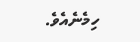ހިމެނެއެވެ.